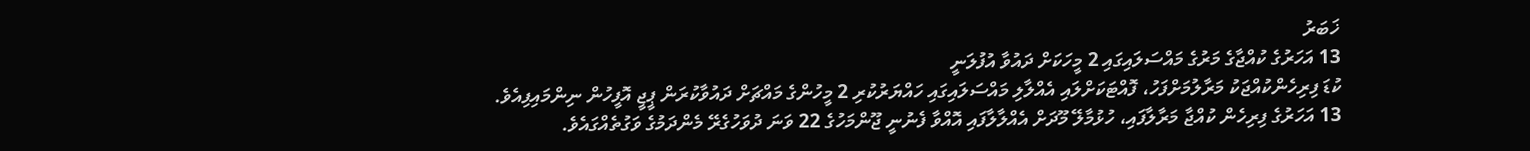ޚަބަރު
13 އަހަރުގެ ކުއްޖާގެ މަރުގެ މައްސަލައިގައި 2 މީހަކަށް ދައުވާ އުފުލަނީ
ކުޑަ ފިރިހެންކުއްޖަކު މަރާލުމަށްފަހު، ފޮއްޓަކަށްލައި އެއްލާލި މައްސަލައިގައި ހައްޔަރުކުރި 2 މީހުންގެ މައްޗަށް ދައުވާކުރަން ޕީޖީ އޮފީހުން ނިންމައިފިއެވެ.
13 އަހަރުގެ ފިރިހެން ކުއްޖާ މަރާލާފައި، ހުޅުމާލޭ މޫދަށް އެއްލާލާފައި އޮއްވާ ފެނުނީ ޖޫންމަހުގެ 22 ވަނަ ދުވަހުގެރޭ މެންދަމުގެ ވަގުތެއްގައެވެ.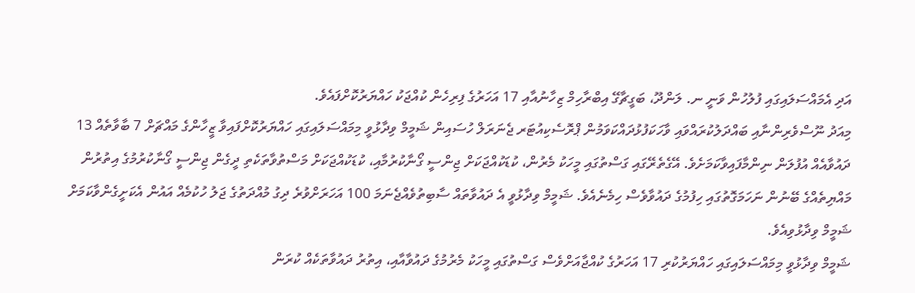އަދި އެމައްސަލައިގައި ފުލުހުން ވަނީ ނ. ލަންދޫ، ބަގީޗާގޭ އިބްރާހިމް ޒިހާނުއާއި 17 އަހަރުގެ ފިރިހެން ކުއްޖަކު ހައްޔަރުކޮށްފައެވެ.
މިއަދު ނޫސްވެރިންނާއި ބައްދަލުކުރައްވައި ވާހަކަފުޅުދައްކަވަމުން ޕްރޮސެކިއުޓަރ ޖެނަރަލް ހުސައިން ޝަމީމް ވިދާޅުވީ މިމައްސަލައިގައި ހައްޔަރުކޮށްފައިވާ ޒީހާންގެ މައްޗަށް 7 ބާވާތެއް 13 ދައުވާއެއް އުފުލަން ނިންމާފައިވާކަމަށެވެ. އޭގެތެރޭގައި ގަސްތުގައި މީހަކު މެރުން، ކުޑަކުއްޖަކަށް ޖިންސީ ގޯނާކުރުމާއި، ކުޑަކުއްޖަކަށް މަސްތުވާތަކެތި ދީގެން ޖިންސީ ގޯނާކުރުމުގެ އިތުރުން މައްޔިތެއްގެ ބޭނުން ނަހަމަގޮތުގައި ހިފުމުގެ ދައުވާވެސް ހިމެނެއެވެ. ޝަމީމް ވިދާޅުވީ އެ ދައުވާތައް ސާބިތުވެއްޖެނަމަ 100 އަހަރަށްވުރެ ދިގު މުއްދަތުގެ ޖަލު ހުކުމެއް އައުން އެކަށީގެންވާކަމަށް ޝަމީމް ވިދާޅުވިއެވެ.
ޝަމީމް ވިދާޅުވީ މިމައްސަލައިގައި ހައްޔަރުކުރި 17 އަހަރުގެ ކުއްޖާއަށްވެސް ގަސްތުގައި މީހަކު މެރުމުގެ ދައުވާއާއި، އިތުރު ދައުވާތަކެއް ކުރަން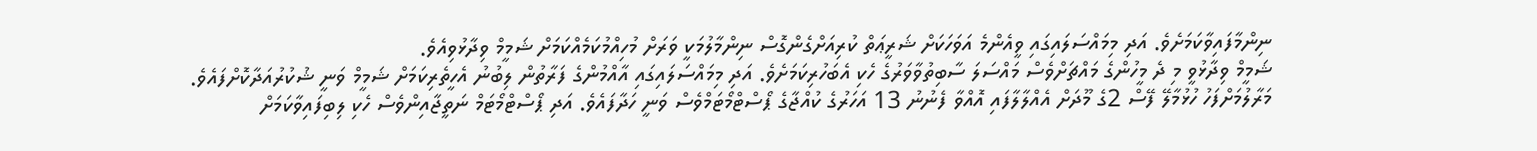ނިންމާފައިވާކަމަށެވެ. އަދި މިމައްސަލައިގައި ވީއެންމެ އަވަހަކަށް ޝަރީޢަތް ކުރިއަށްގެންގޮސް ނިންމާލުމަކީ ވަރަށް މުހިއްމުކަމެއްކަމަށް ޝަމީމް ވިދާޅުވިއެވެ.
ޝަމީމް ވިދާޅުވީ މި ދެ މީހުންގެ މައްޗަށްވެސް މައްސަލަ ސާބިތުވާވަރުގެ ހެކި އެބަހުރިކަމަށެވެ. އަދި މިމައްސަލައިގައި އާއްމުންގެ ފަރާތުން ލިބުނު އެހީތެރިކަމަށް ޝަމީމް ވަނީ ޝުކުރުއަދާކޮށްފައެވެ.
މަރާލުމަށްފަހު ހުޅުމާލޭ ފޭސް 2ގެ މޫދަށް އެއްލާލާފައި އޮއްވާ ފެނުނު 13 އަހަރުގެ ކުއްޖާގެ ޕޯސްޓްމޯޓަމްވެސް ވަނީ ހަދާފައެވެ. އަދި ޕޯސްޓްމޯޓަމް ނަތީޖާއިންވެސް ހެކި ލިބިފައިވާކަމަށް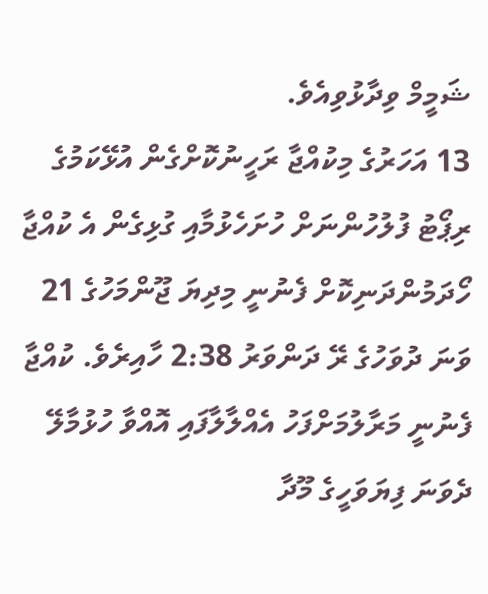ޝަމީމް ވިދާޅުވިއެވެ.
13 އަހަރުގެ މިކުއްޖާ ރަހީނުކޮށްގެން އުޅޭކަމުގެ ރިޕޯޓު ފުލުހުންނަށް ހުށަހެޅުމާއި ގުޅިގެން އެ ކުއްޖާ ހޯދަމުންދަނިކޮށް ފެނުނީ މިދިޔަ ޖޫންމަހުގެ 21 ވަނަ ދުވަހުގެ ރޭ ދަންވަރު 2:38 ހާއިރެވެ. ކުއްޖާ ފެނުނީ މަރާލުމަށްފަހު އެއްލާލާފައި އޮއްވާ ހުޅުމާލޭ ދެވަނަ ފިޔަވަހީގެ މޫދާ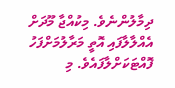ދިމާލުންނެވެ. މިކުއްޖާ މޫދަށް އެއްލާލާފައި އޮތީ މަރާލުމަށްފަހު ފޮއްޓަކަށްލާފައެވެ. މި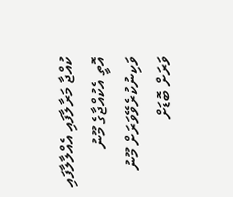ކުއްޖާ މަރާލާފައި އެއްލާލާފައި އޮތީ އެކުއްޖާގެ މޫނު ވަކިނުކުރެވޭވަރަށް މޫނު ވަރަށް ބޮޑަށް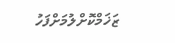ޒަޚަމްކޮށްލުމަށްފަހު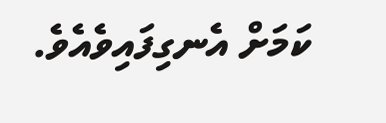ކަމަށް އެނގިފައިވެއެވެ.